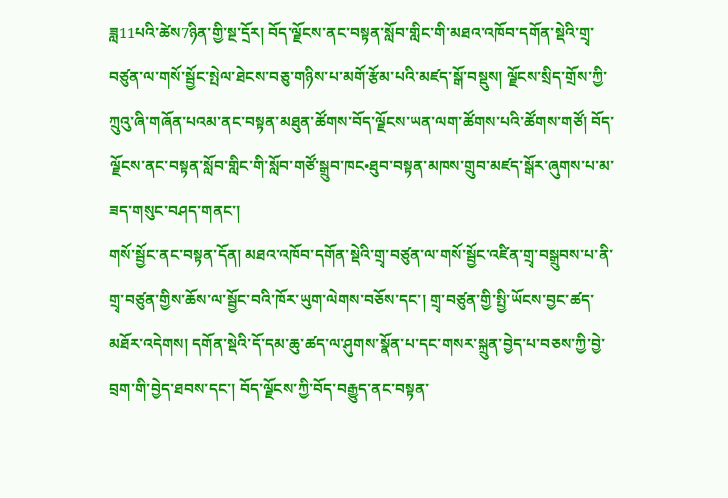ཟླ11པའི་ཚེས7ཉིན་གྱི་སྔ་དྲོར། བོད་ལྗོངས་ནང་བསྟན་སློབ་གླིང་གི་མཐའ་འཁོབ་དགོན་སྡེའི་གྲྭ་བཙུན་ལ་གསོ་སྦྱོང་སྤེལ་ཐེངས་བཅུ་གཉིས་པ་མགོ་རྩོམ་པའི་མཛད་སྒོ་བསྡུས། ལྗོངས་སྲིད་གྲོས་ཀྱི་ཀྲུའུ་ཞི་གཞོན་པའམ་ནང་བསྟན་མཐུན་ཚོགས་བོད་ལྗོངས་ཡན་ལག་ཚོགས་པའི་ཚོགས་གཙོ། བོད་ལྗོངས་ནང་བསྟན་སློབ་གླིང་གི་སློབ་གཙོ་སྒྲུབ་ཁང•ཐུབ་བསྟན་མཁས་གྲུབ་མཛད་སྒོར་ཞུགས་པ་མ་ཟད་གསུང་བཤད་གནང་།
གསོ་སྦྱོང་ནང་བསྟན་དོན། མཐའ་འཁོབ་དགོན་སྡེའི་གྲྭ་བཙུན་ལ་གསོ་སྦྱོང་འཛིན་གྲྭ་བསྒྲུབས་པ་ནི་གྲྭ་བཙུན་གྱིས་ཆོས་ལ་སྦྱོང་བའི་ཁོར་ཡུག་ལེགས་བཅོས་དང་། གྲྭ་བཙུན་གྱི་སྤྱི་ཡོངས་བྱང་ཚད་མཐོར་འདེགས། དགོན་སྡེའི་དོ་དམ་ཆུ་ཚད་ལ་ཤུགས་སྣོན་པ་དང་གསར་སྐྲུན་བྱེད་པ་བཅས་ཀྱི་བྱེ་བྲག་གི་བྱེད་ཐབས་དང་། བོད་ལྗོངས་ཀྱི་བོད་བརྒྱུད་ནང་བསྟན་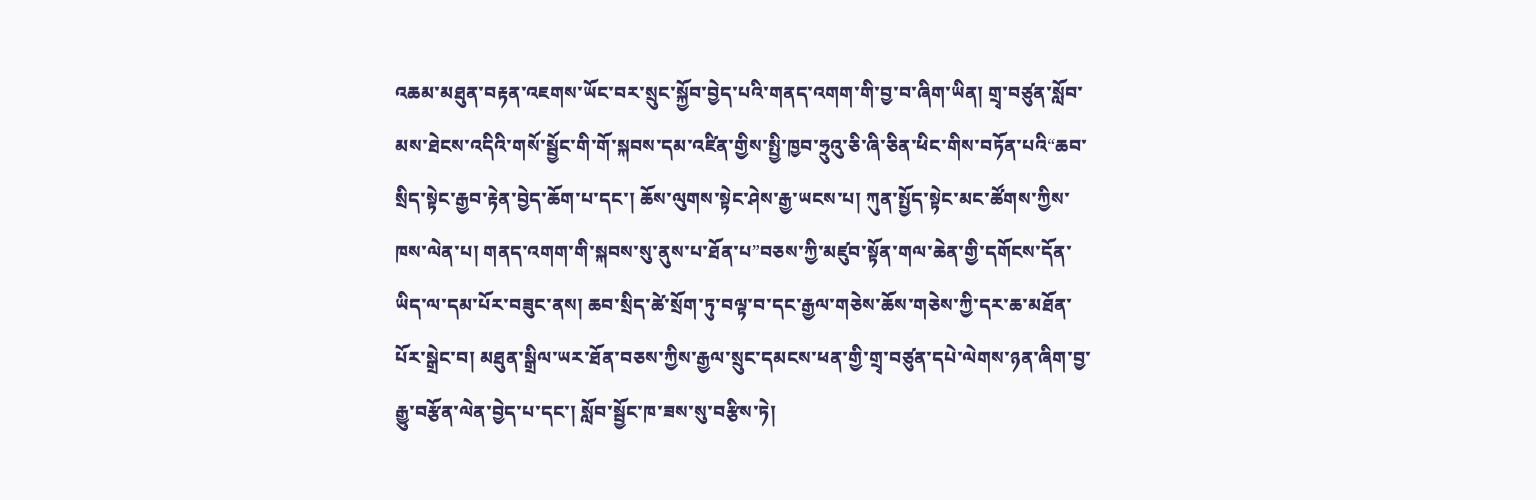འཆམ་མཐུན་བརྟན་འཇགས་ཡོང་བར་སྲུང་སྐྱོབ་བྱེད་པའི་གནད་འགག་གི་བྱ་བ་ཞིག་ཡིན། གྲྭ་བཙུན་སློབ་མས་ཐེངས་འདིའི་གསོ་སྦྱོང་གི་གོ་སྐབས་དམ་འཛིན་གྱིས་སྤྱི་ཁྱབ་ཧྲུའུ་ཅི་ཞི་ཅིན་ཕིང་གིས་བཏོན་པའི“ཆབ་སྲིད་སྟེང་རྒྱབ་རྟེན་བྱེད་ཆོག་པ་དང་། ཆོས་ལུགས་སྟེང་ཤེས་རྒྱ་ཡངས་པ། ཀུན་སྤྱོད་སྟེང་མང་ཚོགས་ཀྱིས་ཁས་ལེན་པ། གནད་འགག་གི་སྐབས་སུ་ནུས་པ་ཐོན་པ”བཅས་ཀྱི་མཛུབ་སྟོན་གལ་ཆེན་གྱི་དགོངས་དོན་ཡིད་ལ་དམ་པོར་བཟུང་ནས། ཆབ་སྲིད་ཚེ་སྲོག་ཏུ་བལྟ་བ་དང་རྒྱལ་གཅེས་ཆོས་གཅེས་ཀྱི་དར་ཆ་མཐོན་པོར་སྒྲེང་བ། མཐུན་སྒྲིལ་ཡར་ཐོན་བཅས་ཀྱིས་རྒྱལ་སྲུང་དམངས་ཕན་གྱི་གྲྭ་བཙུན་དཔེ་ལེགས་ཉན་ཞིག་བྱ་རྒྱུ་བརྩོན་ལེན་བྱེད་པ་དང་། སློབ་སྦྱོང་ཁ་ཟས་སུ་བརྩིས་ཏེ།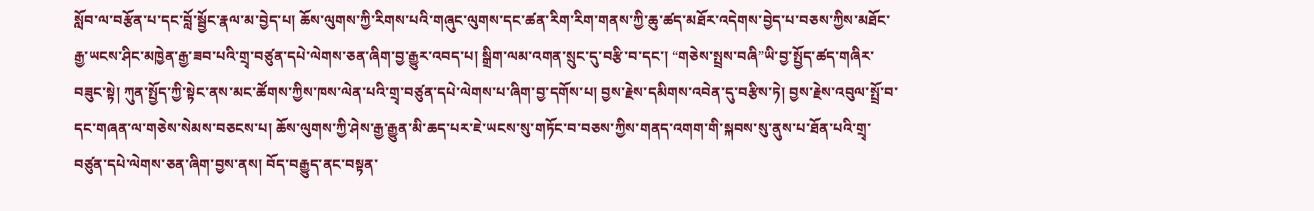སློབ་ལ་བརྩོན་པ་དང་བློ་སྦྱོང་རྣལ་མ་བྱེད་པ། ཆོས་ལུགས་ཀྱི་རིགས་པའི་གཞུང་ལུགས་དང་ཚན་རིག་རིག་གནས་ཀྱི་ཆུ་ཚད་མཐོར་འདེགས་བྱེད་པ་བཅས་ཀྱིས་མཐོང་རྒྱ་ཡངས་ཤིང་མཁྱེན་རྒྱ་ཟབ་པའི་གྲྭ་བཙུན་དཔེ་ལེགས་ཅན་ཞིག་བྱ་རྒྱུར་འབད་པ། སྒྲིག་ལམ་འགན་སྲུང་དུ་བརྩི་བ་དང་། “གཅེས་སྤྲས་བཞི”ཡི་བྱ་སྤྱོད་ཚད་གཞིར་བཟུང་སྟེ། ཀུན་སྤྱོད་ཀྱི་སྟེང་ནས་མང་ཚོགས་ཀྱིས་ཁས་ལེན་པའི་གྲྭ་བཙུན་དཔེ་ལེགས་པ་ཞིག་བྱ་དགོས་པ། བྱས་རྗེས་དམིགས་འབེན་དུ་བརྩིས་ཏེ། བྱས་རྗེས་འབུལ་སྤྲོ་བ་དང་གཞན་ལ་གཅེས་སེམས་བཅངས་པ། ཆོས་ལུགས་ཀྱི་ཤེས་རྒྱ་རྒྱུན་མི་ཆད་པར་ཇེ་ཡངས་སུ་གཏོང་བ་བཅས་ཀྱིས་གནད་འགག་གི་སྐབས་སུ་ནུས་པ་ཐོན་པའི་གྲྭ་བཙུན་དཔེ་ལེགས་ཅན་ཞིག་བྱས་ནས། བོད་བརྒྱུད་ནང་བསྟན་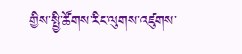གྱིས་སྤྱི་ཚོགས་རིང་ལུགས་འཛུགས་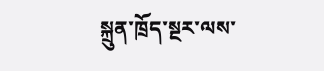སྐྲུན་ཁྲོད་སྔར་ལས་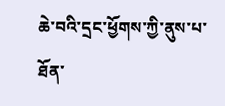ཆེ་བའི་དྲང་ཕྱོགས་ཀྱི་ནུས་པ་ཐོན་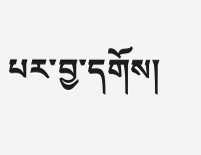པར་བྱ་དགོས།